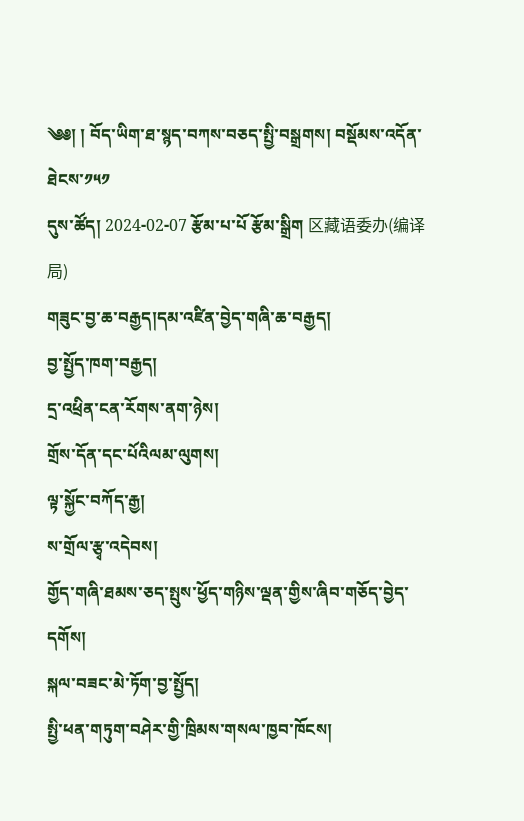༄༅། ། བོད་ཡིག་ཐ་སྙད་བཀས་བཅད་སྤྱི་བསྒྲགས། བསྡོམས་འདོན་ཐེངས་༡༥༡
དུས་ཚོད། 2024-02-07 རྩོམ་པ་པོ རྩོམ་སྒྲིག 区藏语委办(编译局)
གཟུང་བྱ་ཆ་བརྒྱད།དམ་འཛིན་བྱེད་གཞི་ཆ་བརྒྱད།
བྱ་སྤྱོད་ཁག་བརྒྱད།
དྲ་འཕྲིན་ངན་རོགས་ནག་ཉེས།
གྲོས་དོན་དང་པོའིལམ་ལུགས།
ལྟ་སྐྱོང་བཀོད་རྒྱ།
ས་གྲོལ་རྩྭ་འདེབས།
གྱོད་གཞི་ཐམས་ཅད་སྤུས་ཕྱོད་གཉིས་ལྡན་གྱིས་ཞིབ་གཅོད་བྱེད་དགོས།
སྐལ་བཟང་མེ་ཏོག་བྱ་སྤྱོད།
སྤྱི་ཕན་གཏུག་བཤེར་གྱི་ཁྲིམས་གསལ་ཁྱབ་ཁོངས།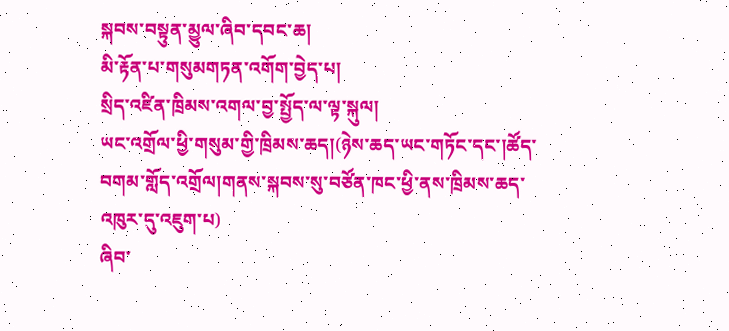སྐབས་བསྟུན་མྱུལ་ཞིབ་དབང་ཆ།
མི་རྟོན་པ་གསུམགཏན་འགོག་བྱེད་པ།
སྲིད་འཛིན་ཁྲིམས་འགལ་བྱ་སྤྱོད་ལ་ལྟ་སྐུལ།
ཡང་འགྲོལ་ཕྱི་གསུམ་གྱི་ཁྲིམས་ཆད།(ཉེས་ཆད་ཡང་གཏོང་དང་།ཚོད་བགམ་གློད་འགྲོལ།གནས་སྐབས་སུ་བཙོན་ཁང་ཕྱི་ནས་ཁྲིམས་ཆད་འཁུར་དུ་འཇུག་པ)
ཞིབ་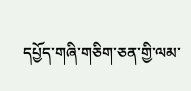དཔྱོད་གཞི་གཅིག་ཅན་གྱི་ལམ་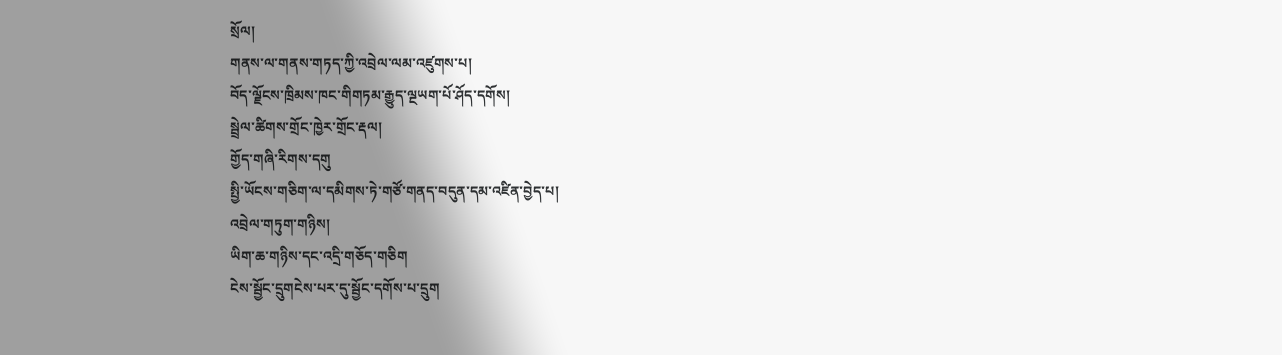སྲོལ།
གནས་ལ་གནས་གཏད་ཀྱི་འབྲེལ་ལམ་འཛུགས་པ།
བོད་ལྗོངས་ཁྲིམས་ཁང་གིགཏམ་རྒྱུད་ལྔཡག་པོ་ཤོད་དགོས།
སྦྲེལ་ཚིགས་གྲོང་ཁྱེར་གྲོང་རྡལ།
གྱོད་གཞི་རིགས་དགུ
སྤྱི་ཡོངས་གཅིག་ལ་དམིགས་ཏེ་གཙོ་གནད་བདུན་དམ་འཛིན་བྱེད་པ།
འབྲེལ་གཏུག་གཉིས།
ཡིག་ཆ་གཉིས་དང་འདྲི་གཅོད་གཅིག
ངེས་སྦྱོང་དྲུགངེས་པར་དུ་སྦྱོང་དགོས་པ་དྲུག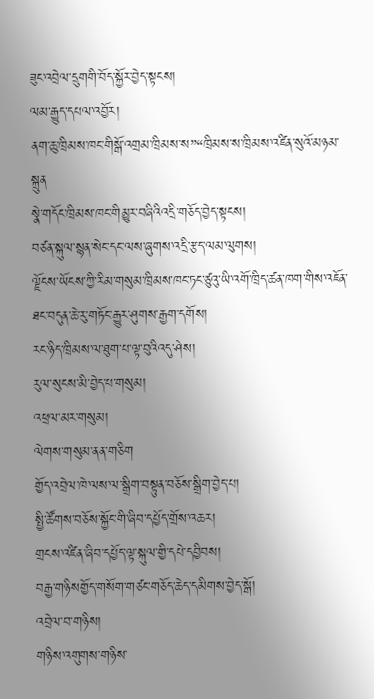ཟུང་འབྲེལ་དྲུགགི་བོད་སྐྱོར་བྱེད་སྟངས།
ལམ་རྒྱུད་དཔལ་འབྱོར།
ནག་ཆུ་ཁྲིམས་ཁང་གིསྒོ་འགྲམ་ཁྲིམས་ས”“ཁྲིམས་ས་ཁྲིམས་འཛིན་སུའོ་མཉམ་སྐྲུན
སྣེ་གདོང་ཁྲིམས་ཁང་གིམྱུར་བཞིའིའདྲི་གཅོད་བྱེད་སྟངས།
བཙན་སྐུལ་སྙན་སེང་དང་ལས་ཞུགས་འདྲི་རྩད་ལམ་ལུགས།
ལྗོངས་ཡོངས་ཀྱི་རིམ་གསུམ་ཁྲིམས་ཁང་ཏང་ཙུའུ་ཡི་འགོ་ཁྲིད་ཚན་ཁག་གིས་འཇོན་ཐང་བདུན་ཆེ་རུ་གཏོང་རྒྱུར་ཤུགས་རྒྱག་དགོས།
རང་ཉིད་ཁྲིམས་ལ་ཐུག་པ་ལྟ་བུའིའདུ་ཤེས།
རུལ་སུངས་མི་བྱེད་པ་གསུམ།
འཕྲལ་མར་གསུམ།
ལེགས་གསུམ་ནན་གཅིག
གྱོད་འབྲེལ་ཁེ་ལས་ལ་སྒྲིག་བསྟུན་བཅོས་སྒྲིག་བྱེད་པ།
སྤྱི་ཚོགས་བཅོས་སྐྱོང་གི་ཞིབ་དཔྱོད་གྲོས་འཆར།
གྲངས་འཛིན་ཞིབ་དཔྱོད་ལྟ་སྐུལ་གྱི་དཔེ་དབྱིབས།
བརྒྱ་གཉིསགྱོད་གསོག་གཙང་གཅོད་ཆེད་དམིགས་བྱེད་སྒོ།
འབྲེལ་བ་གཉིས།
གཉིས་འགུགས་གཉིས་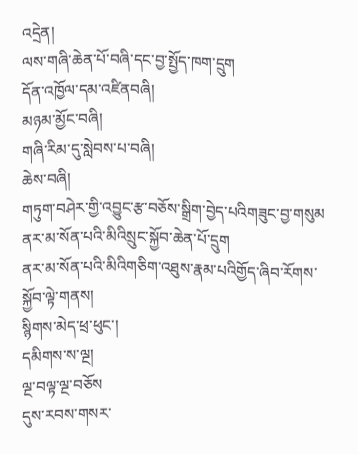འདྲེན།
ལས་གཞི་ཆེན་པོ་བཞི་དང་བྱ་སྤྱོད་ཁག་དྲུག
དོན་འཁྱོལ་དམ་འཛིནབཞི།
མཉམ་མྱོང་བཞི།
གཞི་རིམ་དུ་སླེབས་པ་བཞི།
ཆེས་བཞི།
གཏུག་བཤེར་གྱི་འབྱུང་རྩ་བཅོས་སྒྲིག་བྱེད་པའིགཟུང་བྱ་གསུམ
ནར་མ་སོན་པའི་མིའིསྲུང་སྐྱོབ་ཆེན་པོ་དྲུག
ནར་མ་སོན་པའི་མིའིགཅིག་འཐུས་རྣམ་པའིགྱོད་ཞིབ་རོགས་སྐྱོབ་ལྟེ་གནས།
སྙིགས་མེད་ཕྲ་ཕུང་།
དམིགས་ས་ལྔ།
ལྔ་བལྟ་ལྔ་བཅོས
དུས་རབས་གསར་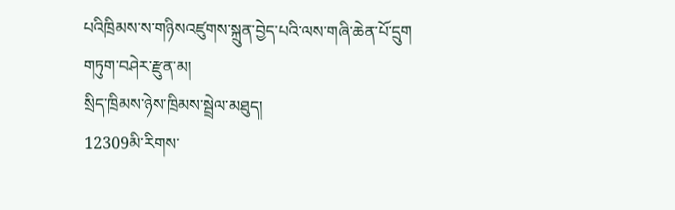པའིཁྲིམས་ས་གཉིསའཛུགས་སྐྲུན་བྱེད་པའི་ལས་གཞི་ཆེན་པོ་དྲུག
གཏུག་བཤེར་རྫུན་མ།
སྲིད་ཁྲིམས་ཉེས་ཁྲིམས་སྦྲེལ་མཐུད།
12309མི་རིགས་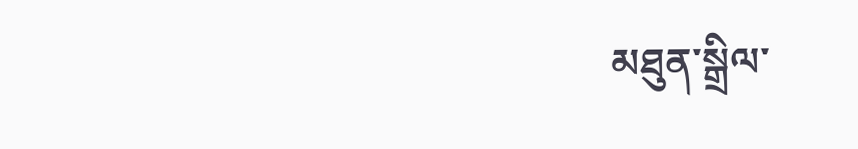མཐུན་སྒྲིལ་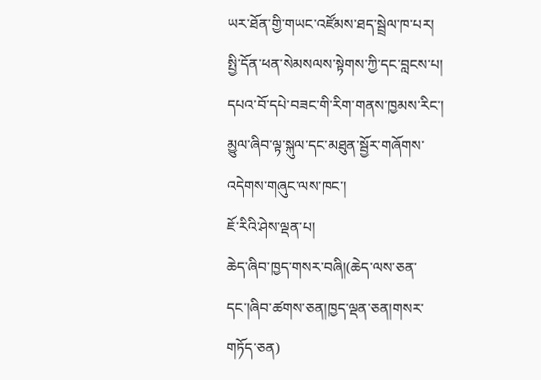ཡར་ཐོན་གྱི་གཡང་འཛོམས་ཐད་སྦྲེལ་ཁ་པར།
སྤྱི་དོན་ཕན་སེམསལས་སྟེགས་ཀྱི་དང་བླངས་པ།
དཔའ་བོ་དཔེ་བཟང་གི་རིག་གནས་ཁྱམས་རིང་།
མྱུལ་ཞིབ་ལྟ་སྐུལ་དང་མཐུན་སྦྱོར་གཞོགས་འདེགས་གཞུང་ལས་ཁང་།
ཇོ་རིའི་ཤེས་ལྡན་པ།
ཆེད་ཞིབ་ཁྱད་གསར་བཞི།(ཆེད་ལས་ཅན་དང་།ཞིབ་ཚགས་ཅན།ཁྱད་ལྡན་ཅན།གསར་གཏོད་ཅན)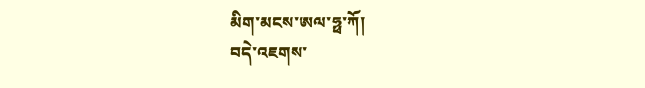མིག་མངས་ཨལ་ཧྥ་ཀོ།
བདེ་འཇགས་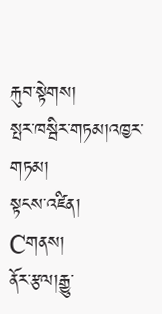རྐུབ་སྟེགས།
སྤར་ཁསྦིར་གཏམ།འཁྱར་གཏམ།
སྟངས་འཛིན།
Cགནས།
ནོར་རྩལ།རྒྱུ་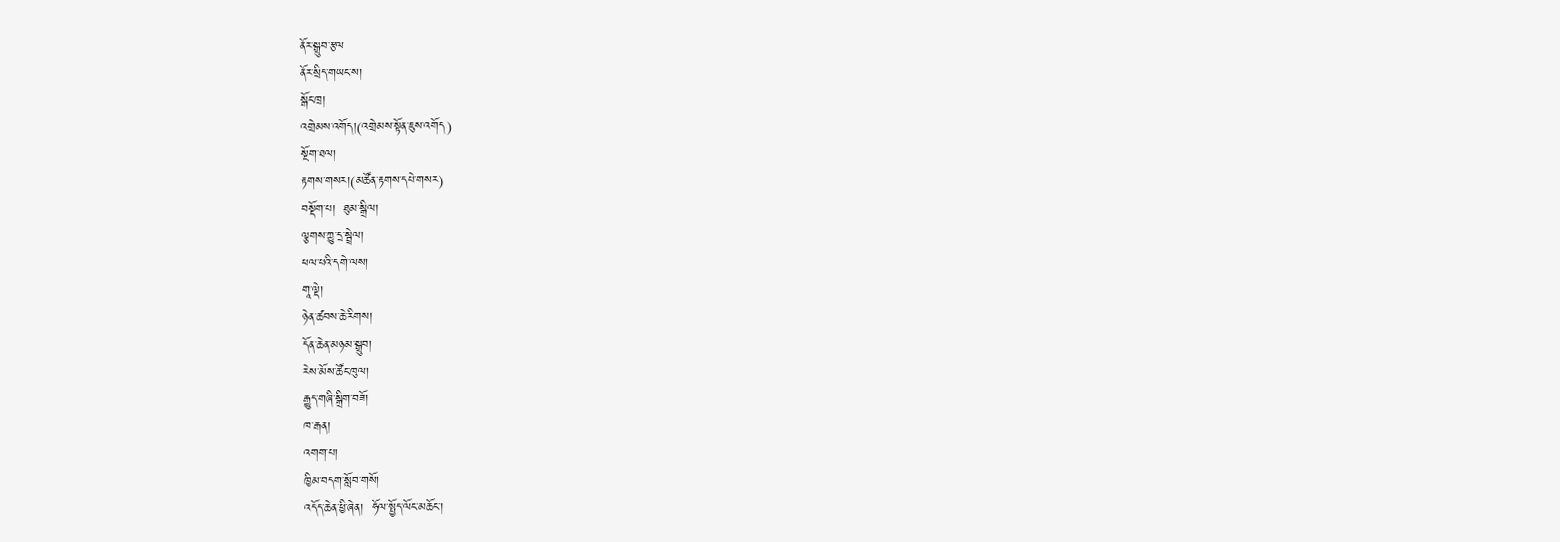ནོར་སྒྲུབ་རྩལ
ནོར་སྲིད་གཡང་ས།
སྒོང་ཁྲ།
འགྲེམས་འགོད།(འགྲེམས་སྟོན་ཇུས་འགོད)
སྔོག་ཐལ།
རྟགས་གསར།(མཚོན་རྟགས་དཔེ་གསར)
བསྡོག་པ།  ཐུམ་སྒྲིལ།
ལྕགས་ཀྱུ་དྲ་སྦྲེལ།
ཕལ་པའི་དགེ་ལས།
གཱ་ལྡེ།
ཉེན་ཚབས་ཆེ་རིགས།
དོན་ཆེན་མཉམ་སྒྲུབ།
རེས་མོས་ཚོང་ཁུལ།
རྒྱུད་གཞི་སྒྲིག་བཟོ།
ཁ་རྒན།
འགག་པ།
ཁྱིམ་བདག་སློབ་གསོ།
འདོད་ཆེན་ཕྱི་ཞེན།  ཧོལ་སྤྱོད་ལོང་མཆོང་།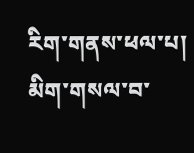རིག་གནས་ཕལ་པ།
མིག་གསལ་བ་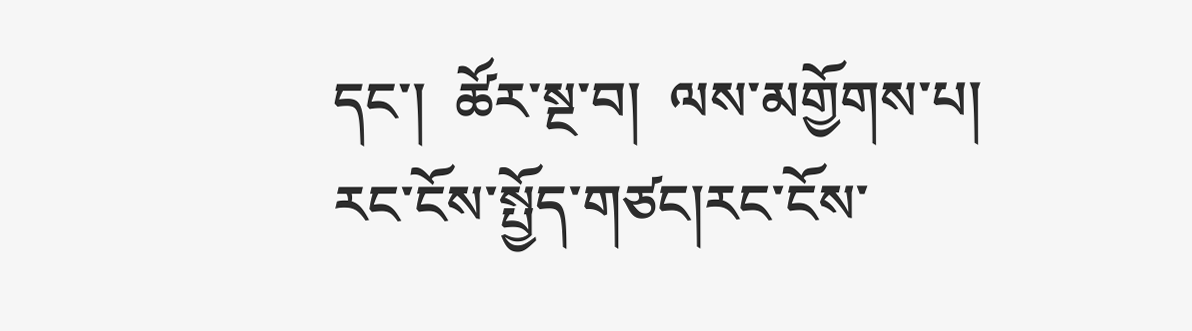དང་།  ཚོར་སྔ་བ།  ལས་མགྱོགས་པ།
རང་ངོས་སྤྱོད་གཙང།རང་ངོས་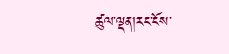ཚུལ་ལྡན།རང་ངོས་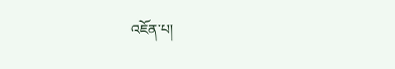འཇོན་པ།